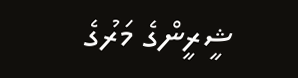ޝީރީންގެ މަރުގެ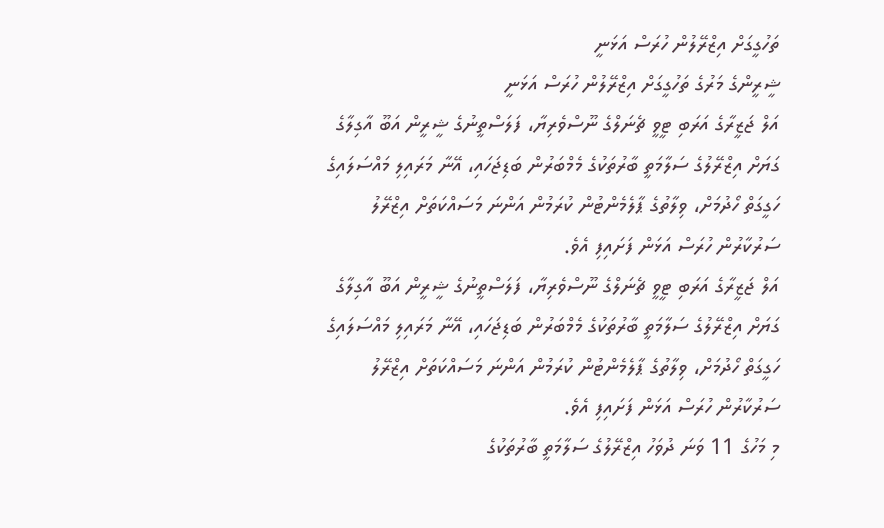ތަހުގީގަށް އިޒްރޭލުން ހުރަސް އަޅަނީ
ޝީރީންގެ މަރުގެ ތަހުގީގަށް އިޒްރޭލުން ހުރަސް އަޅަނީ
އަލް ޖަޒީރާގެ އަރަބި ޓީވީ ޗެނަލްގެ ނޫސްވެރިޔާ، ފަލަސްތީނުގެ ޝީރީން އަބޫ އާގިލާގެ ގަޔަށް އިޒްރޭލުގެ ސަލާމަތީ ބާރުތަކުގެ މެމްބަރުން ބަޑިޖަހައި، އޭނާ މަރައިލި މައްސަލައިގެ ހަގީގަތް ހޯދުމަށް، ވިލާތުގެ ޕާލެމެންޓުން ކުރަމުން އަންނަ މަސައްކަތަށް އިޒްރޭލު ސަރުކާރުން ހުރަސް އަޅަން ފަށައިފި އެވެ.
އަލް ޖަޒީރާގެ އަރަބި ޓީވީ ޗެނަލްގެ ނޫސްވެރިޔާ، ފަލަސްތީނުގެ ޝީރީން އަބޫ އާގިލާގެ ގަޔަށް އިޒްރޭލުގެ ސަލާމަތީ ބާރުތަކުގެ މެމްބަރުން ބަޑިޖަހައި، އޭނާ މަރައިލި މައްސަލައިގެ ހަގީގަތް ހޯދުމަށް، ވިލާތުގެ ޕާލެމެންޓުން ކުރަމުން އަންނަ މަސައްކަތަށް އިޒްރޭލު ސަރުކާރުން ހުރަސް އަޅަން ފަށައިފި އެވެ.
މި މަހުގެ 11 ވަނަ ދުވަހު އިޒްރޭލުގެ ސަލާމަތީ ބާރުތަކުގެ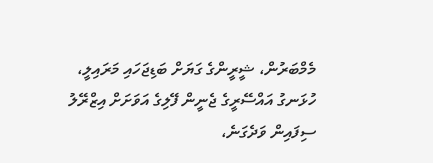މެމްބަރުން، ޝީރީންގެ ގަޔަށް ބަޑިޖަހައި މަރައިލީ، ހުޅަނގު އައްސޭރީގެ ޖެނީން ފޭލިގެ އަވަށަށް އިޒްރޭލު ސިފައިން ވަދެގަނެ،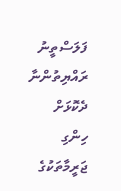ފަލަސްތީނު ރައްޔިތުންނާ ދެކޮޅަށް ހިންގި ޖަރީމާތަކުގެ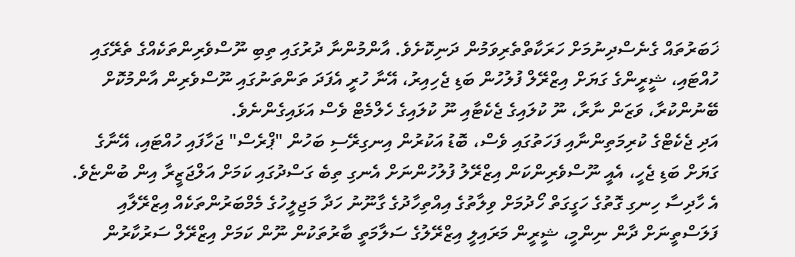ޚަބަރުތައް ގެނެސްދިނުމަށް ހަރަކާތްތެރިވަމުން ދަނިކޮށެވެ. އާންމުންނާ ދުރުގައި ތިބި ނޫސްވެރިންތަކެއްގެ ތެރޭގައި ހުއްޓައި، ޝީރީންގެ ގަޔަށް އިޒްރޭލް ފުލުހުން ބަޑި ޖެހިއިރު، އޭނާ ހުރީ އެފަދަ ތަންތަނުގައި ނޫސްވެރިން އާންމުކޮށް ބޭނުންކުރާ، ވަޒަން ނާރާ، ނޫ ކުލައިގެ ޖެކެޓާއި ނޫ ކުލައިގެ ހެލްމެޓް ވެސް އަޅައިގެންނެވެ.
އަދި ޖެކެޓްގެ ކުރިމަތިންނާއި ފަހަތުގައި ވެސް، ބޮޑު އަކުރުން އިނގިރޭސި ބަހުން "ޕްރެސް" ޖަހާފައި ހުއްޓައި، އޭނާގެ ގަޔަށް ބަޑި ޖެހީ، އެއީ ނޫސްވެރިންކަން އިޒްރޭލު ފުލުހުންނަށް އެނގި ތިބެ ގަސްދުގައި ކަމަށް އަލްޖަޒީރާ އިން ބުންޏެވެ.
އެ ހާދިސާ ހިނގި ގޮތުގެ ހަގީގަތް ހޯދުމަށް ވިލާތުގެ އިއްތިހާދުގެ ގާނޫނު ހަދާ މަޖިލީހުގެ މެމްބަރުންތަކެއް އިޒްރޭލާއި ފަލަސްތީނަށް ދާން ނިންމީ، ޝީރީން މަރައިލީ އިޒްރޭލުގެ ސަލާމަތީ ބާރުތަކުން ނޫން ކަމަށް އިޒްރޭލް ސަރުކާރުން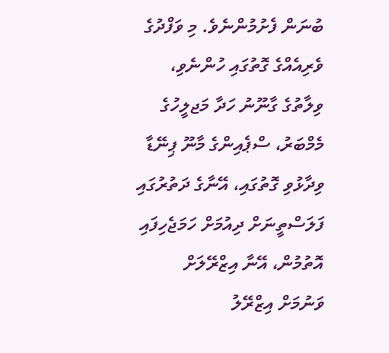ބުނަން ފެށުމުންނެވެ. މި ވަފްދުގެ ވެރިއެއްގެ ގޮތުގައި ހުންނެވި، ވިލާތުގެ ގާނޫނު ހަދާ މަޖލީހުގެ މެމްބަރު، ސްޕެއިންގެ މާނޫ ޕިނޭޑާ ވިދާޅުވި ގޮތުގައި، އޭނާގެ ދަތުރުގައި ފަލަސްތީނަށް ދިއުމަށް ހަމަޖެހިފައި އޮތުމުން، އޭނާ އިޒްރޭލަށް ވަނުމަށް އިޒްރޭލު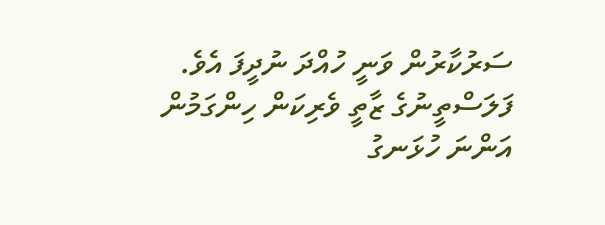ސަރުކާރުން ވަނީ ހުއްދަ ނުދީފަ އެވެ.
ފަލަސްތީނުގެ ޒާތީ ވެރިކަން ހިންގަމުން އަންނަ ހުޅަނގު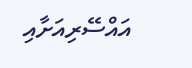އައްސޭރިއަށާއި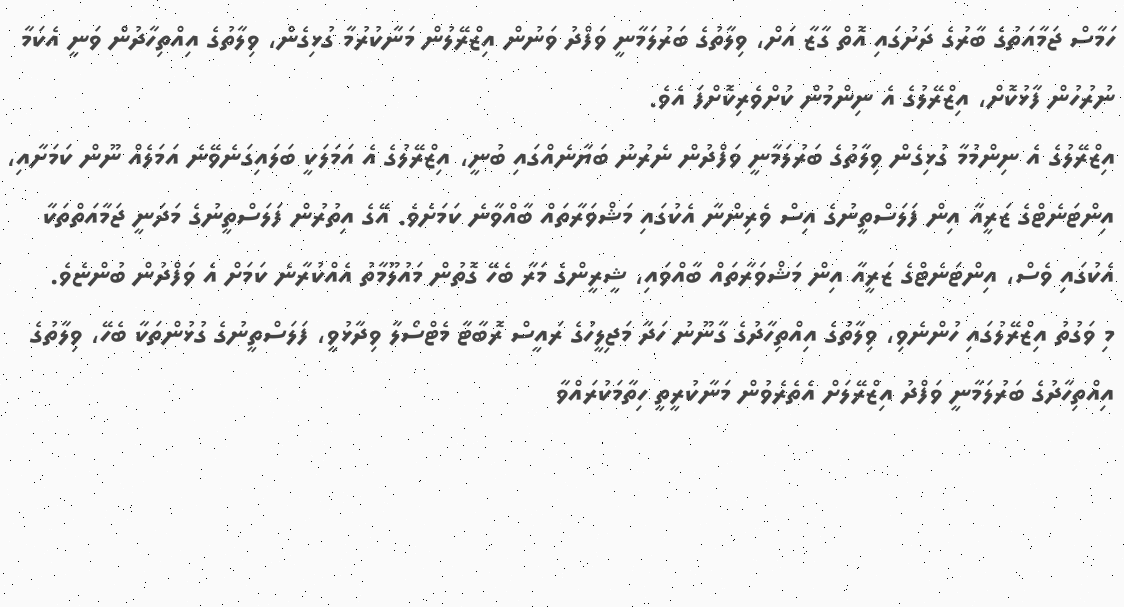ހަމާސް ޖަމާއަތުގެ ބާރުގެ ދަށުގައި އޮތް ގާޒާ އަށް، ވިލާތުގެ ބަރުލަމާނީ ވަފްދު ވަނުން އިޒްރޭލުން މަނާކުރުމާ ގުޅިގެން، ވިލާތުގެ އިއްތިހާދުން ވަނީ އެކަމާ ނުރުހުން ފާޅުކޮށް، އިޒްރޭލުގެ އެ ނިންމުން ކުށްވެރިކޮށްފަ އެވެ.
އިޒްރޭލުގެ އެ ނިންމުމާ ގުޅިގެން ވިލާތުގެ ބަރުލަމާނީ ވަފްދުން ނެރުނު ބަޔާނެއްގައި ބުނީ، އިޒްރޭލުގެ އެ އަމަލަކީ ބަލައިގަނެވޭނެ އަމަލެއް ނޫން ކަމަށާއި، އިންޓަނެޓްގެ ޒަރީއާ އިން ފަލަސްތީނުގެ އިސް ވެރިންނާ އެކުގައި މަޝްވަރާތައް ބާއްވާނެ ކަމަށެވެ. އޭގެ އިތުރުން ފަލަސްތީނުގެ މަދަނީ ޖަމާއަތްތަކާ އެކުގައި ވެސް، އިންޓަނެޓްގެ ޒަރީއާ އިން މަޝްވަރާތައް ބާއްވައި، ޝީރީންގެ މަރާ ބެހޭ ގޮތުން މައުލޫމާތު އެއްކުރާނެ ކަމަށް އެ ވަފްދުން ބުންޏެވެ.
މި ވަގުތު އިޒްރޭލުގައި ހުންނެވި، ވިލާތުގެ އިއްތިހާދުގެ ގާނޫނު ހަދާ މަޖިލީހުގެ ރައީސް ރޮބާޓާ މެޓްސޯލާ ވިދާޅުވީ، ފަލަސްތީނުގެ ގުޅުންތަކާ ބެހޭ، ވިލާތުގެ އިއްތިހާދުގެ ބަރުލަމާނީ ވަފްދު އިޒްރޭލަށް އެތެރެވުން މަނާކުރީތީ ހިތާމަކުރައްވާ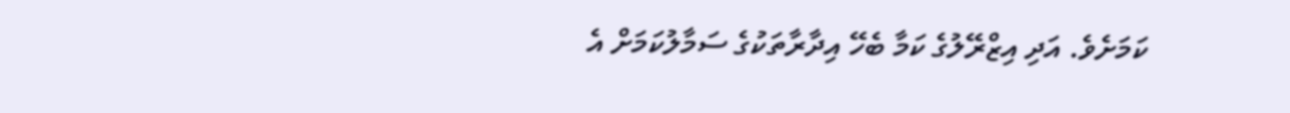ކަމަށެވެ. އަދި އިޒްރޭލުގެ ކަމާ ބެހޭ އިދާރާތަކުގެ ސަމާލުކަމަށް އެ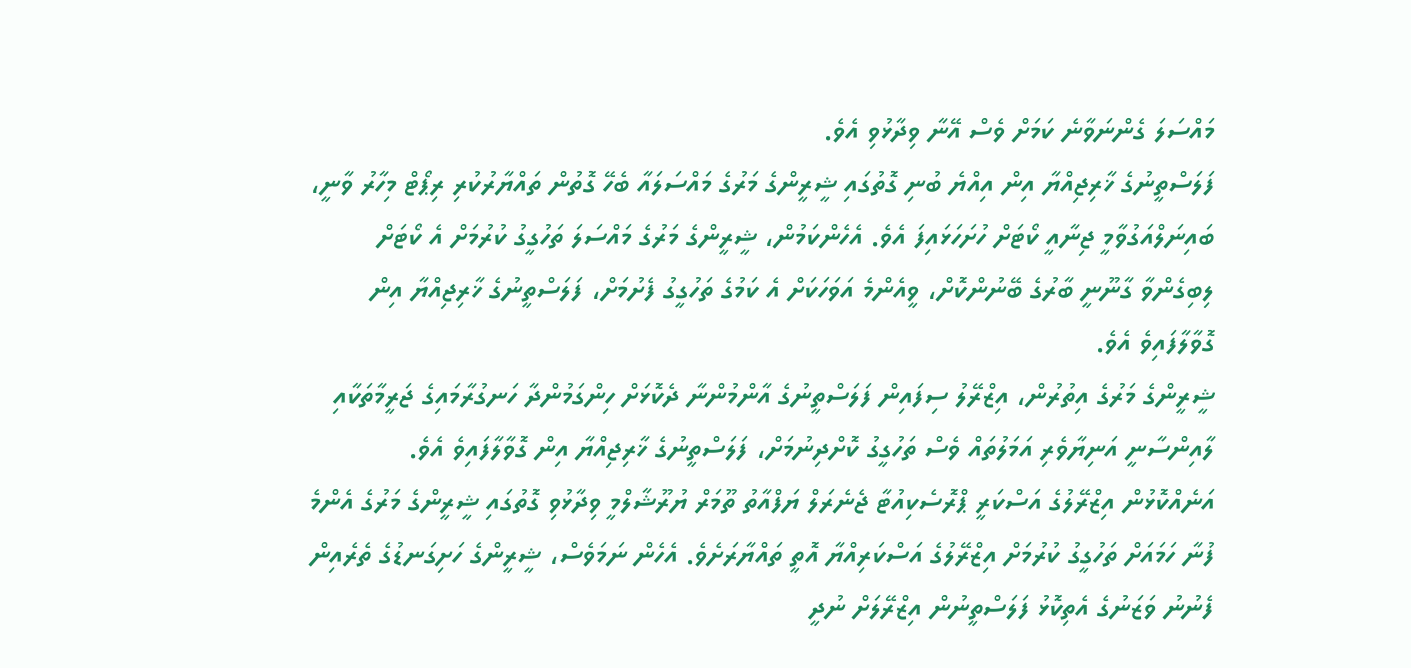މައްސަލަ ގެންނަވާނެ ކަމަށް ވެސް އޭނާ ވިދާޅުވި އެވެ.
ފަލަސްތީނުގެ ޚާރިޖިއްޔާ އިން އިއްޔެ ބުނި ގޮތުގައި ޝީރީންގެ މަރުގެ މައްސަލައާ ބެހޭ ގޮތުން ތައްޔާރުކުރި ރިޕޯޓް މިހާރު ވާނީ، ބައިނަލްއަގުވާމީ ޖިނާއީ ކޯޓަށް ހުށަހަޅައިފަ އެވެ. އެހެންކަމުން، ޝީރީންގެ މަރުގެ މައްސަލަ ތަހުގީގު ކުރުމަށް އެ ކޯޓަށް ލިބިގެންވާ ގާނޫނީ ބާރުގެ ބޭނުންކޮށް، ވީއެންމެ އަވަހަކަށް އެ ކަމުގެ ތަހުގީގު ފެށުމަށް، ފަލަސްތީނުގެ ޚާރިޖިއްޔާ އިން ގޮވާލާފައިވެ އެވެ.
ޝީރީންގެ މަރުގެ އިތުރުން، އިޒްރޭލު ސިފައިން ފަލަސްތީނުގެ އާންމުންނާ ދެކޮޅަށް ހިންގަމުންދާ ހަނގުރާމައިގެ ޖަރީމާތަކާއި ލާއިންސާނީ އަނިޔާވެރި އަމަލުތައް ވެސް ތަހުގީގު ކޮށްދިނުމަށް، ފަލަސްތީނުގެ ޚާރިޖިއްޔާ އިން ގޮވާލާފައިވެ އެވެ.
އަނެއްކޮޅުން އިޒްރޭލުގެ އަސްކަރީ ޕްރޮސެކިއުޓާ ޖެނެރަލް ޔަފްއާތު ތޫމަރް ޔުރޫޝާލްމީ ވިދާޅުވި ގޮތުގައި ޝީރީންގެ މަރުގެ އެންމެ ފުނާ ހަމައަށް ތަހުގީގު ކުރުމަށް އިޒްރޭލުގެ އަސްކަރިއްޔާ އޮތީ ތައްޔާރަށެވެ. އެހެން ނަމަވެސް، ޝީރީންގެ ހަށިގަނޑުގެ ތެރެއިން ފެނުނު ވަޒަނުގެ އެތިކޮޅު ފަލަސްތީނުން އިޒްރޭލަށް ނުދީ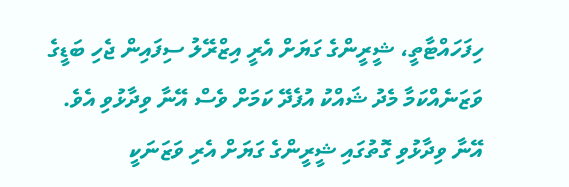ހިފަހައްޓާތީ، ޝީރީންގެ ގަޔަށް އެރީ އިޒްރޭލު ސިފައިން ޖެހި ބަޑީގެ ވަޒަނެއްކަމާ މެދު ޝައްކު އުފެދޭ ކަމަށް ވެސް އޭނާ ވިދާޅުވި އެވެ.
އޭނާ ވިދާޅުވި ގޮތުގައި ޝީރީންގެ ގަޔަށް އެރި ވަޒަނަކީ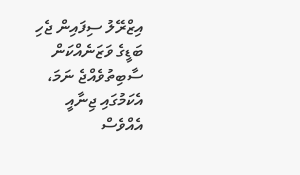އިޒްރޭލު ސިފައިން ޖެހި ބަޑީގެ ވަޒަނެއްކަން ސާބިތުވެއްޖެ ނަމަ، އެކަމުގައި ޖިނާއީ އެއްވެސް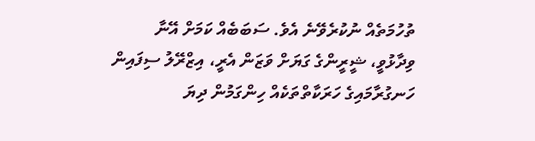ތުހުމަތެއް ނުކުރެވޭނެ އެވެ. ސަބަބެއް ކަމަށް އޭނާ ވިދާޅުވީ، ޝީރީންގެ ގަޔަށް ވަޒަން އެރީ، އިޒްރޭލު ސިފައިން ހަނގުރާމައިގެ ހަރަކާތްތަކެއް ހިންގަމުން ދިޔަ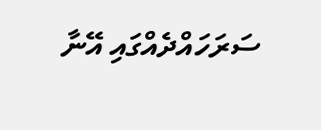ސަރަހައްދެއްގައި އޭނާ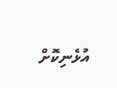އުޅެނިކޮށް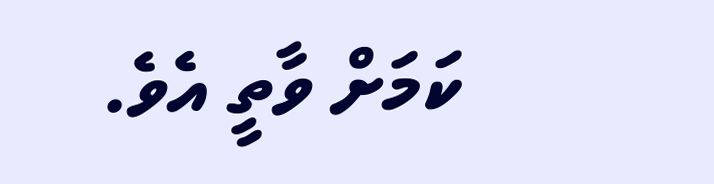ކަމަށް ވާތީ އެވެ.